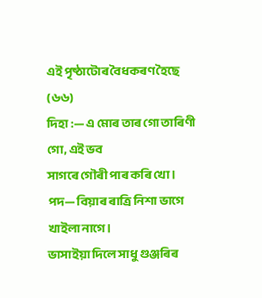এই পৃষ্ঠাটোৰ বৈধকৰণ হৈছে
(৬৬)
দিহা :— এ মোৰ তাৰ গো তাৰিণী গো, এই ভব
সাগৰে গৌৰী পাৰ কৰি খো।
পদ— বিয়াৰ ৰাত্ৰি নিশা ভাগে খাইলা নাগে।
ভাসাইয়া দিলে সাধু গুঞ্জৰিৰ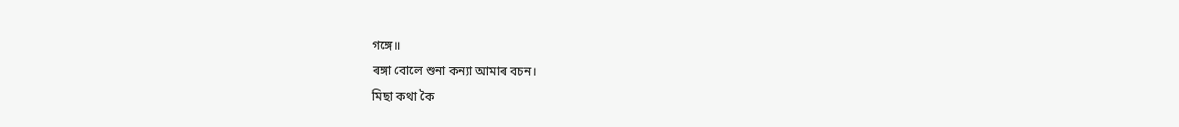গঙ্গে॥
ৰঙ্গা বোলে শুনা কন্যা আমাৰ বচন।
মিছা কথা কৈ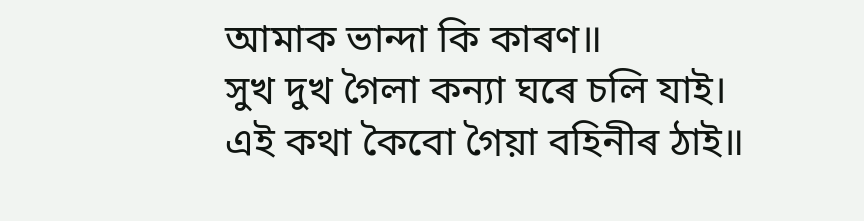আমাক ভান্দা কি কাৰণ॥
সুখ দুখ গৈলা কন্যা ঘৰে চলি যাই।
এই কথা কৈবো গৈয়া বহিনীৰ ঠাই॥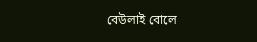বেউলাই বোলে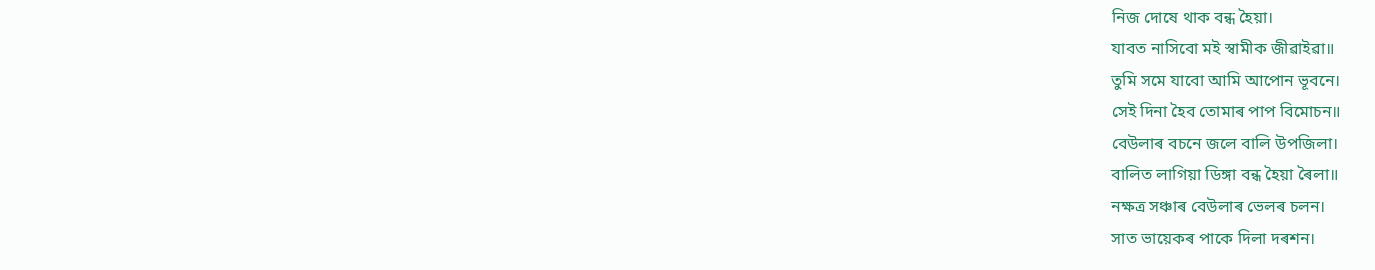নিজ দোষে থাক বন্ধ হৈয়া।
যাবত নাসিবো মই স্বামীক জীৱাইৱা॥
তুমি সমে যাবো আমি আপোন ভূবনে।
সেই দিনা হৈব তোমাৰ পাপ বিমোচন॥
বেউলাৰ বচনে জলে বালি উপজিলা।
বালিত লাগিয়া ডিঙ্গা বন্ধ হৈয়া ৰৈলা॥
নক্ষত্ৰ সঞ্চাৰ বেউলাৰ ভেলৰ চলন।
সাত ভায়েকৰ পাকে দিলা দৰশন।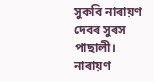সুকবি নাৰায়ণ দেবৰ সুৰস পাছালী।
নাৰায়ণ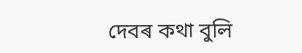দেবৰ কথা বুলি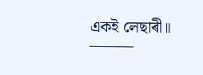একই লেছাৰী॥
⸻